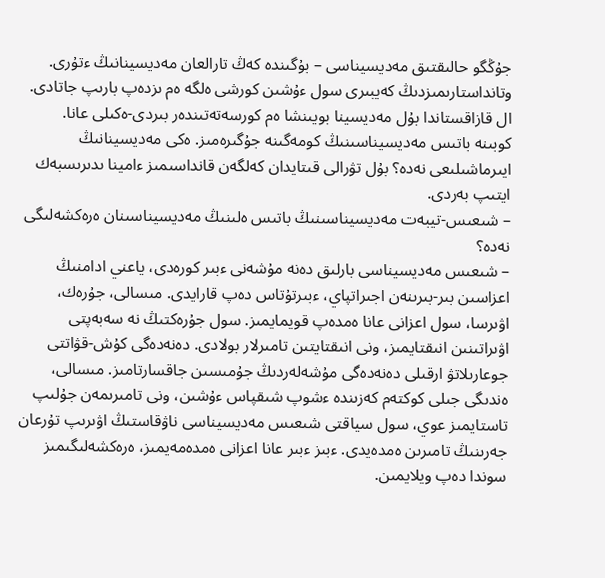جۇڭگو حالىقتىق مەديسيناسى – بۇگىندە كەڭ تارالعان مەديسينانىڭ ءتۇرى. وتانداستارىمىزدىڭ كەيبىرى سول ءۇشىن كورشى ەلگە ەم ىزدەپ بارىپ جاتادى. ال قازاقستاندا بۇل مەديسينا بويىنشا ەم كورسەتەتىندەر بىردى-ەكىلى عانا.
كوبىنە باتىس مەديسيناسىنىڭ كومەگىنە جۇگىرەمىز. ەكى مەديسينانىڭ ايىرماشىلىعى نەدە؟ بۇل تۋرالى قىتايدان كەلگەن قانداسىمىز ءامينا ىدىرىسبەك ايتىپ بەردى.
– شىعىس-تيبەت مەديسيناسىنىڭ باتىس ەلىنىڭ مەديسيناسىنان ەرەكشەلىگى نەدە؟
– شىعىس مەديسيناسى بارلىق دەنە مۇشەنى ءبىر كورەدى، ياعني ادامنىڭ اعزاسىن بىر-بىرىنەن اجىراتپاي، ءبىرتۇتاس دەپ قارايدى. مىسالى، جۇرەك، اۋىرسا، سول اعزانى عانا ەمدەپ قويمايمىز. سول جۇرەكتىڭ نە سەبەپتى اۋىراتىنىن انىقتايمىز، ونى انىقتايتىن تامىرلار بولادى. دەنەدەگى كۇش-قۋاتتى جوعارىلاتۋ ارقىلى دەنەدەگى مۇشەلەردىڭ جۇمىسىن جاقسارتامىز. مىسالى، ەندىگى جىلى كوكتەم كەزىندە ءشوپ شىقپاس ءۇشىن، ونى تامىرىمەن جۇلىپ تاستايمىز عوي، سول سياقتى شىعىس مەديسيناسى ناۋقاستىڭ اۋىرىپ تۇرعان جەرىنىڭ تامىرىن ەمدەيدى. ءبىز ءبىر عانا اعزانى ەمدەمەيمىز، ەرەكشەلىگىمىز سوندا دەپ ويلايمىن.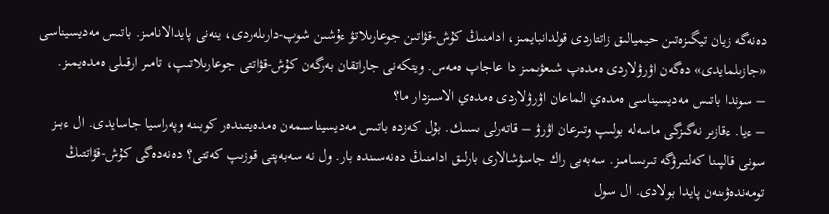دەنەگە زيان تيگىزەتىن حيميالىق زاتتاردى قولدانبايمىز، ادامنىڭ كۇش-قۋاتىن جوعارىلاتۋ ءۇشىن شوپ-دارىلەردى، ينەنى پايدالانامىز. باتىس مەديسيناسى «جازىلمايدى» دەگەن اۋرۋلاردى ەمدەپ شىعۋىمىز دا عاجاپ ەمەس. ويتكەنى جاراتقان بەرگەن كۇش-قۋاتتى جوعارىلاتىپ، تامىر ارقىلى ەمدەيمىز.
– سوندا باتىس مەديسيناسى ەمدەي الماعان اۋرۋلاردى ەمدەي الاسىزدار ما؟
– ءيا. ءقازىر نەگىزگى ماسەلە بولىپ وتىرعان اۋرۋ – قاتەرلى ىسىك. بۇل كەزدە باتىس مەديسيناسىمەن ەمدەيتىندەر كوبىنە وپەراسيا جاسايدى. ال ءبىز سونى قالپىنا كەلتىرۋگە تىرىسامىز. سەبەبى راك جاسۋشالارى بارلىق ادامنىڭ دەنەسىندە بار. ول نە سەبەپتى قوزىپ كەتتى؟ دەنەدەگى كۇش-قۋاتتىڭ تومەندەۋىنەن پايدا بولادى. ال سول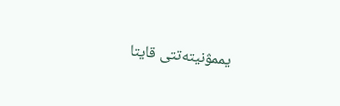يممۋنيتەتتى قايتا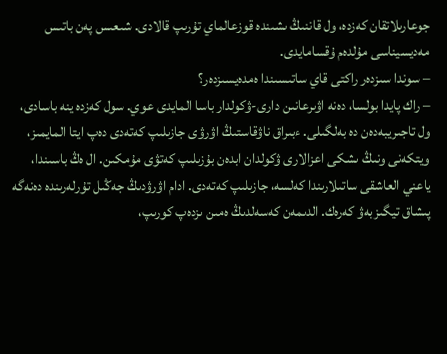جوعارىلاتقان كەزدە، ول قاننىڭ ىشىندە قوزعالماي تۇرىپ قالادى. شىعىس پەن باتىس مەديسيناسى مۇلدەم ۇقسامايدى.
– سوندا سىزدەر راكتى قاي ساتىسىندا ەمدەيسىزدەر؟
– راك پايدا بولسا، دەنە اۋىرعانىن دارى-ۋكولدار باسا المايدى عوي. سول كەزدە ينە باسادى، ول تاجىريبەدەن دە بەلگىلى. ءبىراق ناۋقاستىڭ اۋرۋى جازىلىپ كەتەدى دەپ ايتا المايمىز، ويتكەنى ونىڭ ىشكى اعزالارى ۋكولدان ابدەن بۇزىلىپ كەتۋى مۇمكىن. ال ەڭ باسىندا، ياعني العاشقى ساتىلارىندا كەلسە، جازىلىپ كەتەدى. ادام اۋرۋدىڭ جەڭىل تۇرلەرىندە دەنەگە پىشاق تيگىزبەۋ كەرەك. الدىمەن كەسەلدىڭ ەمىن ىزدەپ كورىپ،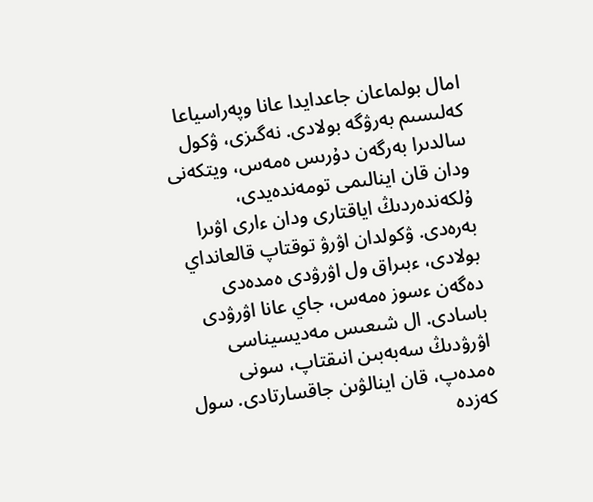امال بولماعان جاعدايدا عانا وپەراسياعا كەلىسىم بەرۋگە بولادى. نەگىزى، ۋكول سالدىرا بەرگەن دۇرىس ەمەس، ويتكەنى ودان قان اينالىمى تومەندەيدى، ۇلكەندەردىڭ اياقتارى ودان ءارى اۋىرا بەرەدى. ۋكولدان اۋرۋ توقتاپ قالعانداي بولادى، ءبىراق ول اۋرۋدى ەمدەدى دەگەن ءسوز ەمەس، جاي عانا اۋرۋدى باسادى. ال شىعىس مەديسيناسى اۋرۋدىڭ سەبەبىن انىقتاپ، سونى ەمدەپ، قان اينالۋىن جاقسارتادى. سول كەزدە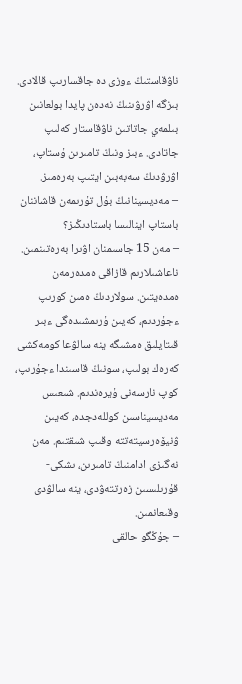ناۋقاستىڭ ءوزى دە جاقسارىپ قالادى. بىزگە اۋرۋىنىڭ نەدەن پايدا بولعانىن بىلمەي جاتاتىن ناۋقاستار كەلىپ جاتادى. ءبىز ونىڭ تامىرىن ۇستاپ، اۋرۋدىڭ سەبەبىن ايتىپ بەرەمىز.
– مەديسينانىڭ بۇل تۇرىمەن قاشاننان باستاپ اينالىسا باستادىڭىز؟
– مەن 15 جاسىمنان اۋىرا بەرەتىنمىن. ناعاشىلارىم قازاقى ەمدەرمەن ەمدەيتىن. سولاردىڭ ەمىن كورىپ ءجۇردىم، كەيىن ۇرىمشىدەگى ءبىر قىتايلىق ەمشىگە ينە سالۋعا كومەكشى كەرەك بولىپ، سونىڭ قاسىندا ءجۇرىپ، كوپ نارسەنى ۇيرەندىم. شىعىس مەديسيناسىن كوللەدجدە، كەيىن ۋنيۆەرسيتەتتە وقىپ شىقتىم. مەن نەگىزى ادامنىڭ تامىرىن، ىشكى-قۇرىلىسىن زەرتتەۋدى، ينە سالۋدى وقىعانمىن.
– جۇڭگو حالقى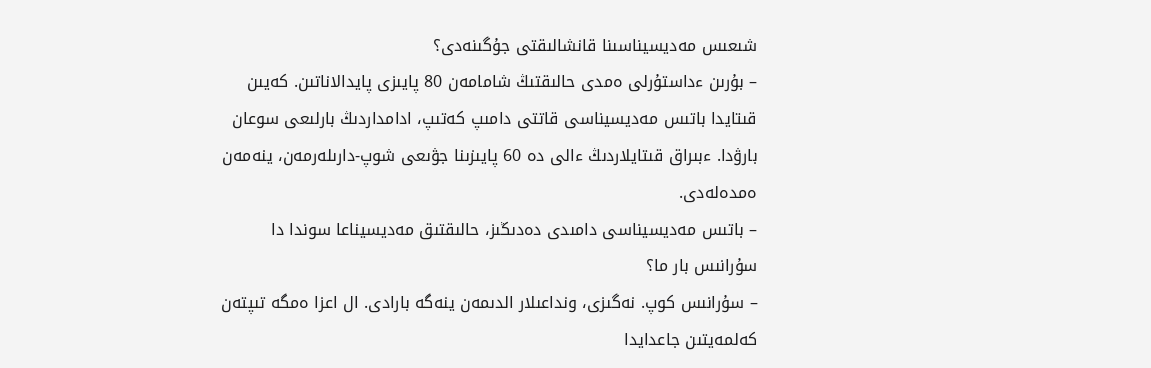شىعىس مەديسيناسىنا قانشالىقتى جۇگىنەدى؟
– بۇرىن ءداستۇرلى ەمدى حالىقتىڭ شامامەن 80 پايىزى پايدالاناتىن. كەيىن قىتايدا باتىس مەديسيناسى قاتتى دامىپ كەتىپ، ادامداردىڭ بارلىعى سوعان بارۋدا. ءبىراق قىتايلاردىڭ ءالى دە 60 پايىزىنا جۋىعى شوپ-دارىلەرمەن، ينەمەن ەمدەلەدى.
– باتىس مەديسيناسى دامىدى دەدىڭىز، حالىقتىق مەديسيناعا سوندا دا سۇرانىس بار ما؟
– سۇرانىس كوپ. نەگىزى، ونداعىلار الدىمەن ينەگە بارادى. ال اعزا ەمگە تىپتەن كەلمەيتىن جاعدايدا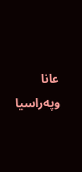عانا وپەراسيا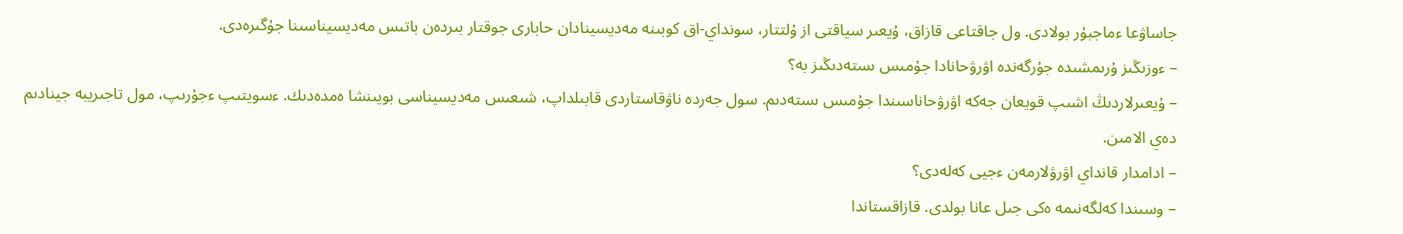جاساۋعا ءماجبۇر بولادى. ول جاقتاعى قازاق، ۇيعىر سياقتى از ۇلتتار، سونداي-اق كوبىنە مەديسينادان حابارى جوقتار بىردەن باتىس مەديسيناسىنا جۇگىرەدى.
– ءوزىڭىز ۇرىمشىدە جۇرگەندە اۋرۋحانادا جۇمىس ىستەدىڭىز بە؟
– ۇيعىرلاردىڭ اشىپ قويعان جەكە اۋرۋحاناسىندا جۇمىس ىستەدىم. سول جەردە ناۋقاستاردى قابىلداپ، شىعىس مەديسيناسى بويىنشا ەمدەدىك. ءسويتىپ ءجۇرىپ، مول تاجىريبە جينادىم دەي الامىن.
– ادامدار قانداي اۋرۋلارمەن ءجيى كەلەدى؟
– وسىندا كەلگەنىمە ەكى جىل عانا بولدى. قازاقستاندا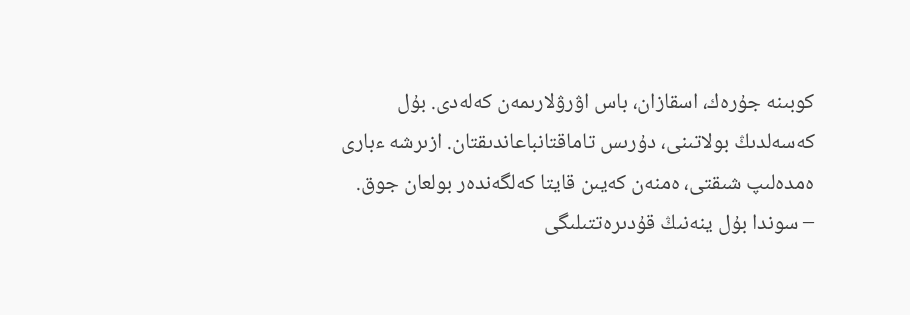كوبىنە جۇرەك، اسقازان، باس اۋرۋلارىمەن كەلەدى. بۇل كەسەلدىڭ بولاتىنى، دۇرىس تاماقتانباعاندىقتان. ازىرشە ءبارى ەمدەلىپ شىقتى، ەمنەن كەيىن قايتا كەلگەندەر بولعان جوق.
– سوندا بۇل ينەنىڭ قۇدىرەتتىلىگى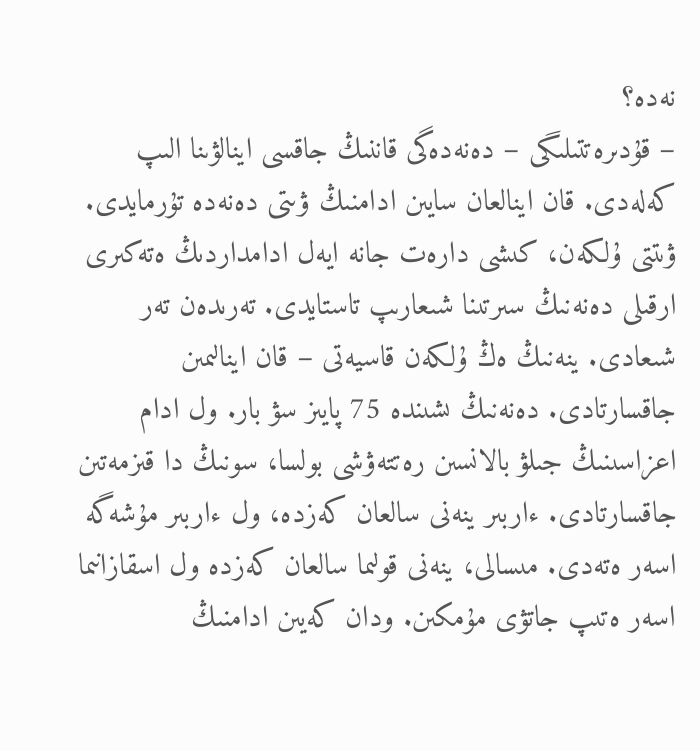نەدە؟
– قۇدىرەتتىلىگى – دەنەدەگى قاننىڭ جاقسى اينالۋىنا الىپ كەلەدى. قان اينالعان سايىن ادامنىڭ ۋىتى دەنەدە تۇرمايدى. ۋىتتى ۇلكەن، كىشى دارەت جانە ايەل ادامداردىڭ ەتەكىرى ارقىلى دەنەنىڭ سىرتىنا شىعارىپ تاستايدى. تەرىدەن تەر شىعادى. ينەنىڭ ەڭ ۇلكەن قاسيەتى – قان اينالىمىن جاقسارتادى. دەنەنىڭ ىشىندە 75 پايىز سۋ بار. ول ادام اعزاسىنىڭ جىلۋ بالانسىن رەتتەۋشى بولسا، سونىڭ دا قىزمەتىن جاقسارتادى. ءاربىر ينەنى سالعان كەزدە، ول ءاربىر مۇشەگە اسەر ەتەدى. مىسالى، ينەنى قولىما سالعان كەزدە ول اسقازانىما اسەر ەتىپ جاتۋى مۇمكىن. ودان كەيىن ادامنىڭ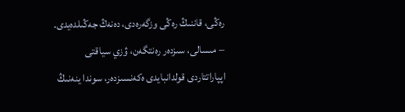رەڭى، قاننىڭ رەڭى وزگەرەدى، دەنەڭ جەڭىلدەيدى.
– مىسالى، سىزدەر رەنتگەن، ۋزي سياقتى اپپاراتتاردى قولدانبايدى ەكەنسىزدەر، سوندا ينەنىڭ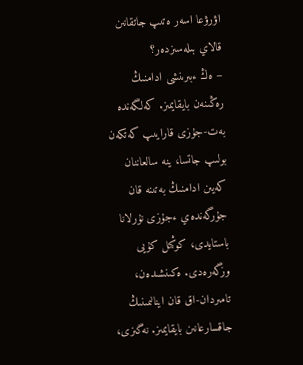اۋرۋعا اسەر ەتىپ جاتقانىن قالاي بىلەسىزدەر؟
– ەڭ ءبىرىنشى ادامنىڭ رەڭىنەن بايقايمىز. كەلگەندە بەت-جۇزى قارايىپ كەتكەن بولىپ جاتسا، ينە سالعاننان كەيىن ادامنىڭ بەتىنە قان جۇرگەندەي ءجۇزى نۇرلانا باستايدى، كوڭىل كۇيى وزگەرەدى. ەكىنشىدەن، تامىردان-اق قان اينالىمىنىڭ جاقسارعانىن بايقايمىز. نەگىزى،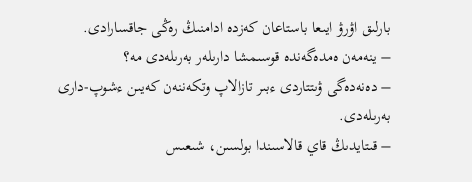بارلىق اۋرۋ ايىعا باستاعان كەزدە ادامنىڭ رەڭى جاقسارادى.
– ينەمەن ەمدەگەندە قوسىمشا دارىلەر بەرىلەدى مە؟
– دەنەدەگى ۋىتتاردى ءبىر تازالاپ وتكەننەن كەيىن ءشوپ-دارى بەرىلەدى.
– قىتايدىڭ قاي قالاسىندا بولسىن، شىعىس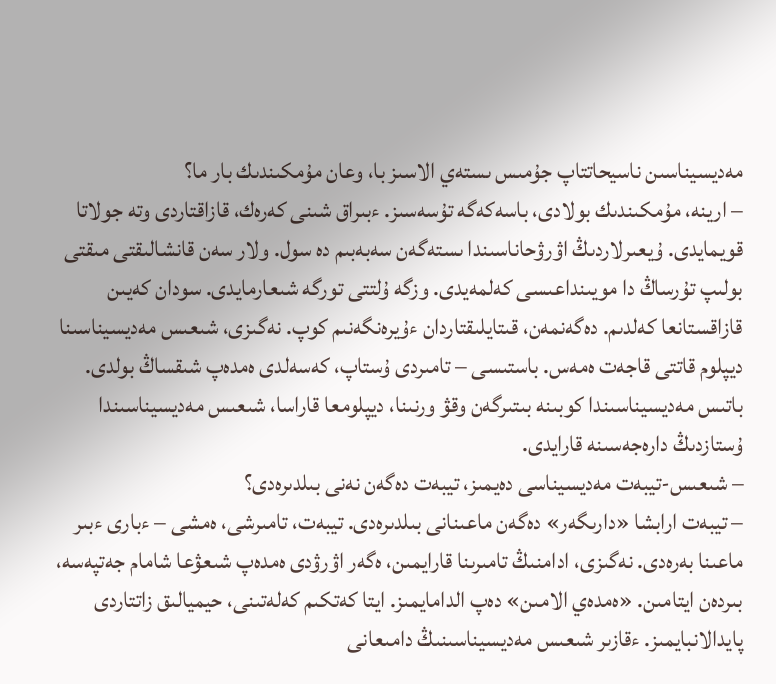مەديسيناسىن ناسيحاتتاپ جۇمىس ىستەي الاسىز با، وعان مۇمكىندىك بار ما؟
– ارينە، مۇمكىندىك بولادى، باسەكەگە تۇسەسىز. ءبىراق شىنى كەرەك، قازاقتاردى وتە جولاتا قويمايدى. ۇيعىرلاردىڭ اۋرۋحاناسىندا ىستەگەن سەبەبىم دە سول. ولار سەن قانشالىقتى مىقتى بولىپ تۇرساڭ دا مويىنداعىسى كەلمەيدى. وزگە ۇلتتى تورگە شىعارمايدى. سودان كەيىن قازاقستانعا كەلدىم. دەگەنمەن، قىتايلىقتاردان ءۇيرەنگەنىم كوپ. نەگىزى، شىعىس مەديسيناسىنا ديپلوم قاتتى قاجەت ەمەس. باستىسى – تامىردى ۇستاپ، كەسەلدى ەمدەپ شىقساڭ بولدى. باتىس مەديسيناسىندا كوبىنە بىتىرگەن وقۋ ورنىنا، ديپلومعا قاراسا، شىعىس مەديسيناسىندا ۇستازدىڭ دارەجەسىنە قارايدى.
– شىعىس-تيبەت مەديسيناسى دەيمىز، تيبەت دەگەن نەنى بىلدىرەدى؟
– تيبەت ارابشا «دارىگەر» دەگەن ماعىنانى بىلدىرەدى. تيبەت، تامىرشى، ەمشى – ءبارى ءبىر ماعىنا بەرەدى. نەگىزى، ادامنىڭ تامىرىنا قارايمىن، ەگەر اۋرۋدى ەمدەپ شىعۋعا شامام جەتپەسە، بىردەن ايتامىن. «ەمدەي الامىن» دەپ الدامايمىز. ايتا كەتكىم كەلەتىنى، حيميالىق زاتتاردى پايدالانبايمىز. ءقازىر شىعىس مەديسيناسىنىڭ دامىعانى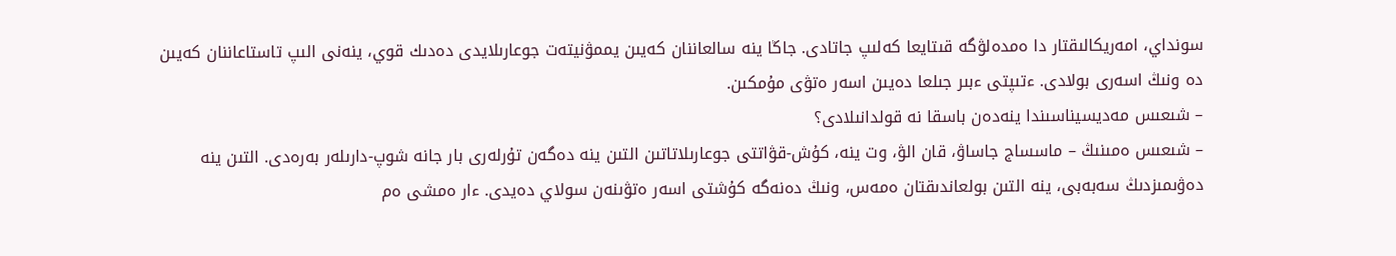سونداي، امەريكالىقتار دا ەمدەلۋگە قىتايعا كەلىپ جاتادى. جاڭا ينە سالعاننان كەيىن يممۋنيتەت جوعارىلايدى دەدىك قوي، ينەنى الىپ تاستاعاننان كەيىن دە ونىڭ اسەرى بولادى. ءتىپتى ءبىر جىلعا دەيىن اسەر ەتۋى مۇمكىن.
– شىعىس مەديسيناسىندا ينەدەن باسقا نە قولدانىلادى؟
– شىعىس ەمىنىڭ – ماسساج جاساۋ، قان الۋ، وت ينە، كۇش-قۋاتتى جوعارىلاتاتىن التىن ينە دەگەن تۇرلەرى بار جانە شوپ-دارىلەر بەرەدى. التىن ينە دەۋىمىزدىڭ سەبەبى، ينە التىن بولعاندىقتان ەمەس، ونىڭ دەنەگە كۇشتى اسەر ەتۋىنەن سولاي دەيدى. ءار ەمشى ەم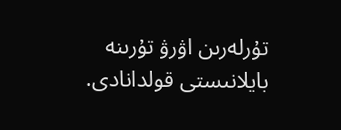تۇرلەرىن اۋرۋ تۇرىنە بايلانىستى قولدانادى.